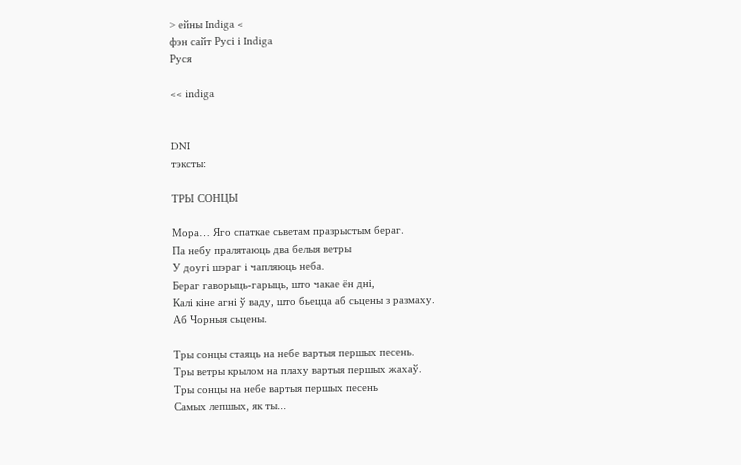> ейны Indiga <
фэн сайт Русі і Indiga
Руся

<< indiga


DNI
тэксты:

ТРЫ СОНЦЫ

Мора… Яго спаткае сьветам празрыстым бераг.
Па небу пралятаюць два белыя ветры
У доугi шэраг i чапляюць неба.
Бераг гаворыць-гарыць, што чакае ён днi,
Калi кiне агнi ў ваду, што бьецца аб сьцены з размаху.
Аб Чорныя сьцены.

Тры сонцы стаяць на небе вартыя першых песень.
Тры ветры крылом на плаху вартыя першых жахаў.
Тры сонцы на небе вартыя першых песень
Самых лепшых, як ты...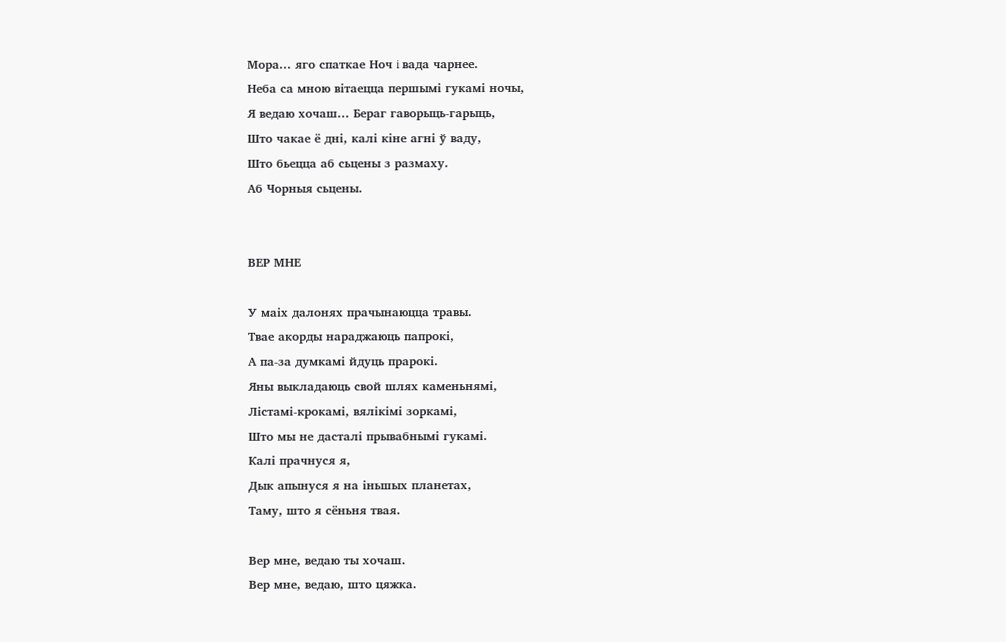Мора... яго спаткае Ноч i вада чарнее.
Неба са мною вiтаецца першымi гукамi ночы,
Я ведаю хочаш... Бераг гаворыць-гарыць,
Што чакае ё днi, калi кiне агнi ў ваду,
Што бьецца аб сьцены з размаху.
Аб Чорныя сьцены.


ВЕР МНЕ

У маiх далонях прачынаюцца травы.
Твае акорды нараджаюць папрокi,
А па-за думкамi йдуць прарокi.
Яны выкладаюць свой шлях каменьнямi,
Лiстамi-крокамi, вялiкiмi зоркамi,
Што мы не дасталi прывабнымi гукамi.
Калi прачнуся я,
Дык апынуся я на iньшых планетах,
Таму, што я сёньня твая.

Вер мне, ведаю ты хочаш.
Вер мне, ведаю, што цяжка.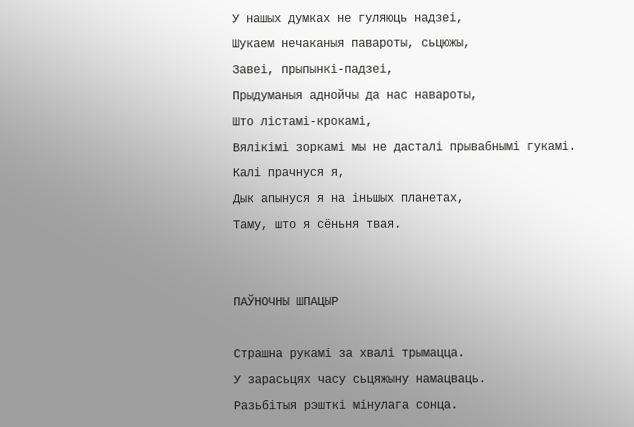У нашых думках не гуляюць надзеi,
Шукаем нечаканыя павароты, сьцюжы,
Завеi, прыпынкi-падзеi,
Прыдуманыя аднойчы да нас навароты,
Што лiстамi-крокамi,
Вялiкiмi зоркамi мы не дасталi прывабнымi гукамi.
Калi прачнуся я,
Дык апынуся я на iньшых планетах,
Таму, што я сёньня твая.


ПАЎНОЧНЫ ШПАЦЫР

Страшна рукамі за хвалі трымацца.
У зарасьцях часу сьцяжыну намацваць.
Разьбітыя рэшткі мінулага сонца.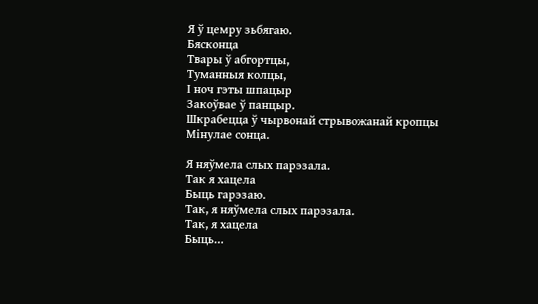Я ў цемру зьбягаю.
Бясконца
Твары ў абгортцы,
Туманныя колцы,
І ноч гэты шпацыр
Закоўвае ў панцыр.
Шкрабецца ў чырвонай стрывожанай кропцы
Мінулае сонца.

Я няўмела слых парэзала.
Так я хацела
Быць гарэзаю.
Так, я няўмела слых парэзала.
Так, я хацела
Быць…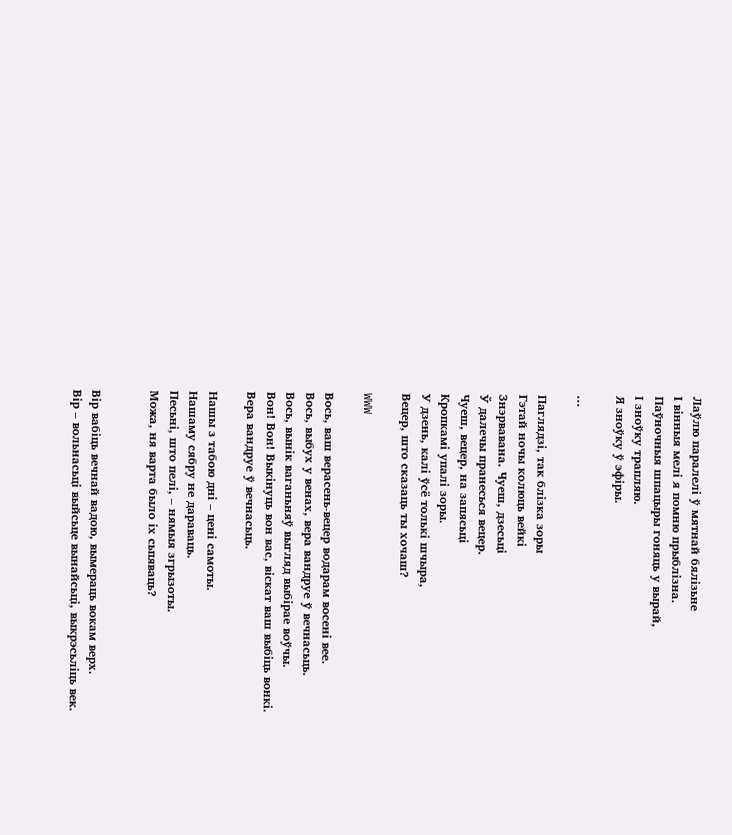Лаўлю паралелі ў мятнай бялізьне
І вінныя мелі я помню прыблізна.
Паўночныя шпацыры гоняць у вырай,
І зноўку трапляю.
Я зноўку ў эфіры.

...

Паглядзі, так блізка зоры
Гэтай ночы колюць вейкі
Знэрвавана. Чуеш, дзесьці
Ў далечы пранесься вецер.
Чуеш, вецер, на запясьці
Кропкамі упалі зоры.
У дзень, калі ўсё толькі шчыра,
Вецер, што сказаць ты хочаш?

WWW

Вось, ваш верасень-вецер водарам восені вее.
Вось, выбух у венах, вера вандруе ў вечнасьць.
Вось, вынік ваганьняў выгляд выбірае воўчы.
Вон! Вон! Выкінуць вон вас, віскат ваш выбiць вонкi.
Вера вандруе ў вечнасьць.

Нашы з табою дні – цені самоты.
Нашаму сябру не дараваць.
Песьні, што пелі, – нямыя згрызоты.
Можа, ня варта было іх сьпяваць?


Вір вабіць вечнай вадою, вымераць вокам верх.
Вір – вольнасьці выйсьце вынайсьці, выкрэсьліць век.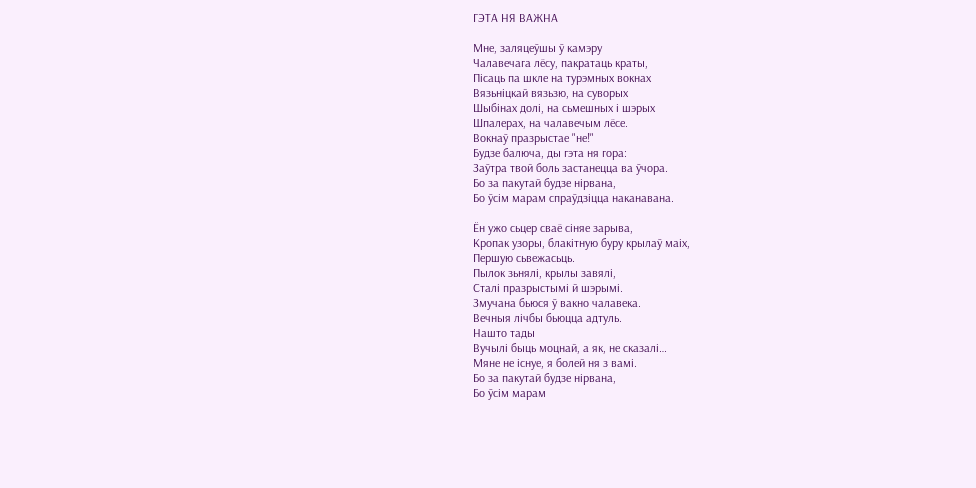ГЭТА НЯ ВАЖНА

Мне, заляцеўшы ў камэру
Чалавечага лёсу, пакратаць краты,
Пісаць па шкле на турэмных вокнах
Вязьніцкай вязьзю, на суворых
Шыбінах долі, на сьмешных і шэрых
Шпалерах, на чалавечым лёсе.
Вокнаў празрыстае "не!"
Будзе балюча, ды гэта ня гора:
Заўтра твой боль застанецца ва ўчора.
Бо за пакутай будзе нірвана,
Бо ўсім марам спраўдзіцца наканавана.

Ён ужо сьцер сваё сіняе зарыва,
Кропак узоры, блакітную буру крылаў маіх,
Першую сьвежасьць.
Пылок зьнялі, крылы завялі,
Сталі празрыстымі й шэрымі.
Змучана бьюся ў вакно чалавека.
Вечныя лічбы бьюцца адтуль.
Нашто тады
Вучылі быць моцнай, а як, не сказалі…
Мяне не існуе, я болей ня з вамі.
Бо за пакутай будзе нірвана,
Бо ўсім марам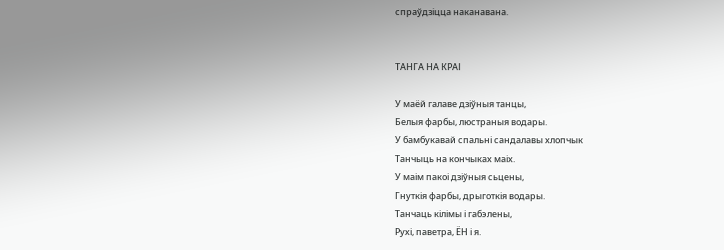спраўдзіцца наканавана.


ТАНГА НА КРАІ

У маёй галаве дзіўныя танцы,
Белыя фарбы, люстраныя водары.
У бамбукавай спальні сандалавы хлопчык
Танчыць на кончыках маіх.
У маім пакоі дзіўныя сьцены,
Гнуткія фарбы, дрыготкія водары.
Танчаць кілімы і габэлены,
Рухі, паветра, ЁН і я.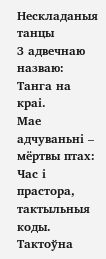Нескладаныя танцы
З адвечнаю назваю:
Танга на краі.
Мае адчуваньні – мёртвы птах:
Час і прастора, тактыльныя коды.
Тактоўна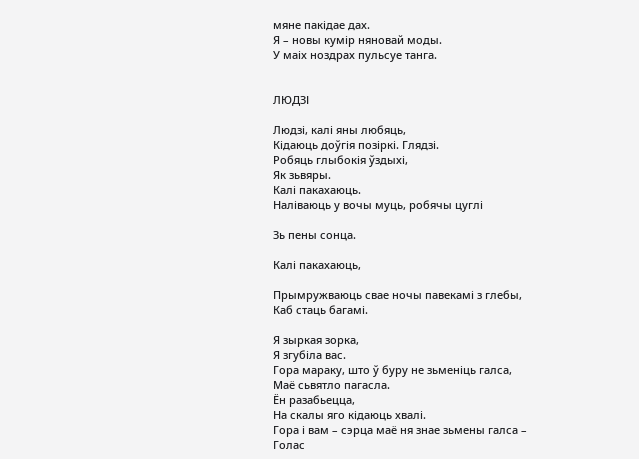мяне пакідае дах.
Я – новы кумір няновай моды.
У маіх ноздрах пульсуе танга.


ЛЮДЗІ

Людзі, калі яны любяць,
Кідаюць доўгія позіркі. Глядзі.
Робяць глыбокія ўздыхі,
Як зьвяры.
Калі пакахаюць.
Наліваюць у вочы муць, робячы цуглі

Зь пены сонца.

Калі пакахаюць,

Прымружваюць свае ночы павекамі з глебы,
Каб стаць багамі.

Я зыркая зорка,
Я згубіла вас.
Гора мараку, што ў буру не зьменіць галса,
Маё сьвятло пагасла.
Ён разабьецца,
На скалы яго кідаюць хвалі.
Гора і вам – сэрца маё ня знае зьмены галса –
Голас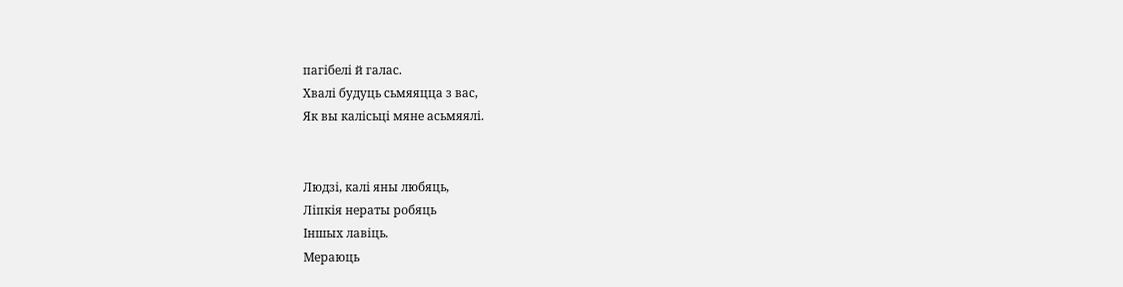пагібелі й галас.
Хвалі будуць сьмяяцца з вас,
Як вы калісьці мяне асьмяялі.


Людзі, калі яны любяць,
Ліпкія нераты робяць
Іншых лавіць.
Мераюць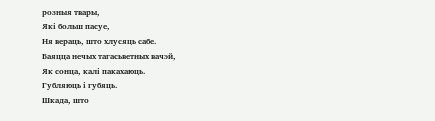розныя твары,
Які больш пасуе,
Ня вераць, што хлусяць сабе.
Баяцца нечых тагасьветных вачэй,
Як сонца, калі пакахаюць.
Губляюць і губяць.
Шкада, што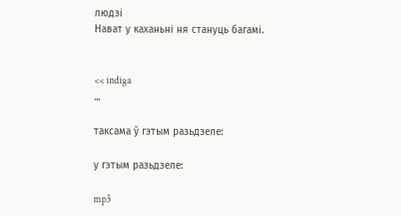людзі
Нават у каханьні ня стануць багамі.


<< indiga
...

таксама ў гэтым разьдзеле:

у гэтым разьдзеле:

mp3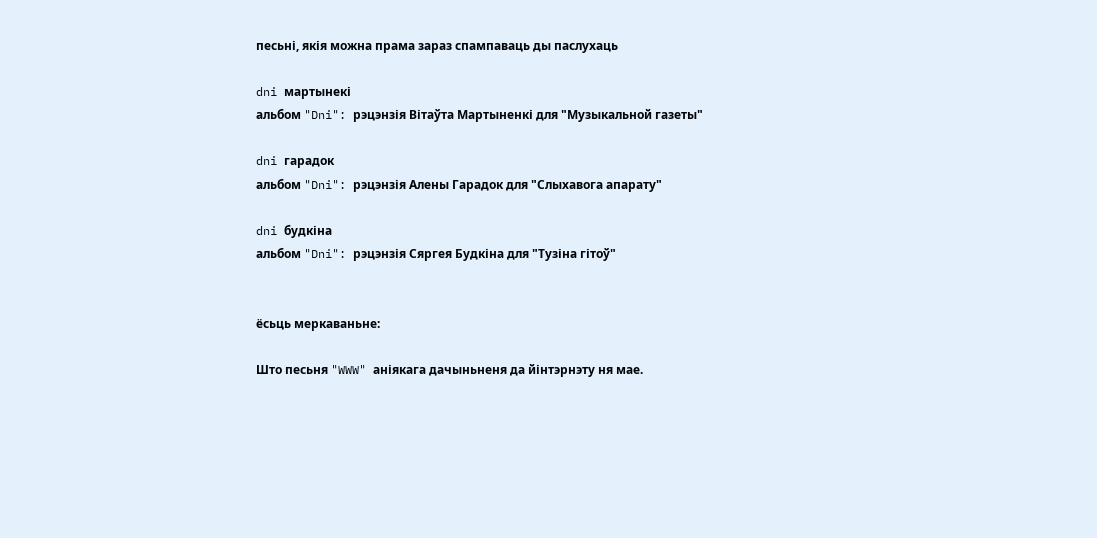песьні, якія можна прама зараз спампаваць ды паслухаць

dni мартынекі
альбом "Dni": рэцэнзія Вітаўта Мартыненкі для "Музыкальной газеты"

dni гарадок
альбом "Dni": рэцэнзія Алены Гарадок для "Слыхавога апарату"

dni будкіна
альбом "Dni": рэцэнзія Сяргея Будкіна для "Тузіна гітоў"


ёсьць меркаваньне:

Што песьня "WWW" аніякага дачыньненя да йінтэрнэту ня мае.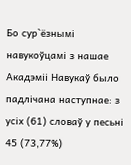Бо сур`ёзнымі навукоўцамі з нашае Акадэміі Навукаў было падлічана наступнае: з усіх (61) словаў у песьні 45 (73,77%)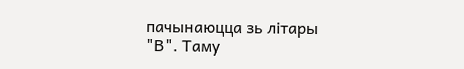пачынаюцца зь літары "В". Таму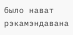было нават рэкамэндавана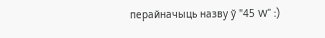перайначыць назву ў "45 W" :)